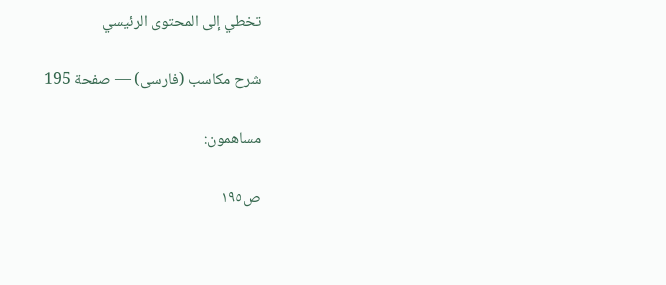تخطي إلى المحتوى الرئيسي

شرح مكاسب (فارسى) — صفحة 195

مساهمون:

ص١٩٥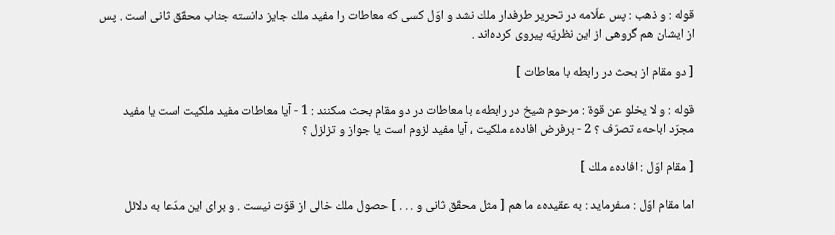قوله : و ذهب : پس علّامه در تحرير طرفدار ملك نشد و اوّل كسى كه معاطات را مفيد ملك جايز دانسته جناب محقّق ثانى است . پس از ايشان هم گروهى از اين نظريّه پيروى كرده‌اند .

[ دو مقام از بحث در رابطه با معاطات ]

قوله : و لا يخلو عن قوة : مرحوم شيخ در رابطهء با معاطات در دو مقام بحث مىكنند : 1 - آيا معاطات مفيد ملكيت است يا مفيد مجرّد اباحهء تصرّف ؟ 2 - برفرض افادهء ملكيت ، آيا مفيد لزوم است يا جواز و تزلزل ؟

[ مقام اوّل : افادهء ملك ]

اما مقام اوّل : مىفرمايد : به عقيدهء ما هم [ مثل محقّق ثانى و . . . ] حصول ملك خالى از قوّت نيست . و براى اين مدّعا به دلائل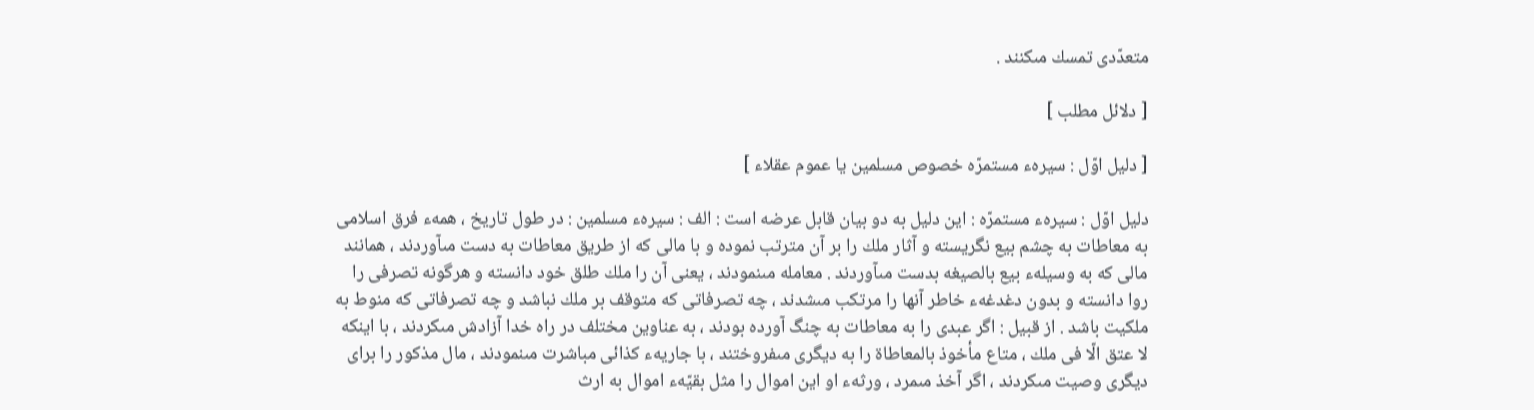متعدّدى تمسك مىكنند .

[ دلائل مطلب ]

[ دليل اوّل : سيرهء مستمرّه خصوص مسلمين يا عموم عقلاء ]

دليل اوّل : سيرهء مستمرّه : اين دليل به دو بيان قابل عرضه است : الف : سيرهء مسلمين : در طول تاريخ ، همهء فرق اسلامى به معاطات به چشم بيع نگريسته و آثار ملك را بر آن مترتب نموده و با مالى كه از طريق معاطات به دست مىآوردند ، همانند مالى كه به وسيلهء بيع بالصيغه بدست مىآوردند . معامله مىنمودند ، يعنى آن را ملك طلق خود دانسته و هرگونه تصرفى را روا دانسته و بدون دغدغهء خاطر آنها را مرتكب مىشدند ، چه تصرفاتى كه متوقف بر ملك نباشد و چه تصرفاتى كه منوط به ملكيت باشد . از قبيل : اگر عبدى را به معاطات به چنگ آورده بودند ، به عناوين مختلف در راه خدا آزادش مىكردند ، با اينكه لا عتق الّا فى ملك ، متاع مأخوذ بالمعاطاة را به ديگرى مىفروختند ، با جاريهء كذائى مباشرت مىنمودند ، مال مذكور را براى ديگرى وصيت مىكردند ، اگر آخذ مىمرد ، ورثهء او اين اموال را مثل بقيّهء اموال به ارث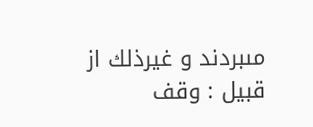مىبردند و غيرذلك از قبيل : وقف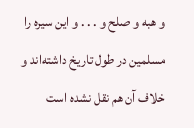و هبه و صلح و . . . و اين سيره را مسلمين در طول تاريخ داشته‌اند و خلاف آن هم نقل نشده است